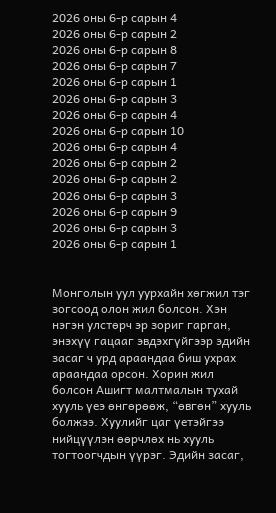2026 оны 6-р сарын 4
2026 оны 6-р сарын 2
2026 оны 6-р сарын 8
2026 оны 6-р сарын 7
2026 оны 6-р сарын 1
2026 оны 6-р сарын 3
2026 оны 6-р сарын 4
2026 оны 6-р сарын 10
2026 оны 6-р сарын 4
2026 оны 6-р сарын 2
2026 оны 6-р сарын 2
2026 оны 6-р сарын 3
2026 оны 6-р сарын 9
2026 оны 6-р сарын 3
2026 оны 6-р сарын 1


Монголын уул уурхайн хөгжил тэг зогсоод олон жил болсон. Хэн нэгэн улстөрч эр зориг гарган, энэхүү гацааг эвдэхгүйгээр эдийн засаг ч урд араандаа биш ухрах араандаа орсон. Хорин жил болсон Ашигт малтмалын тухай хууль үеэ өнгөрөөж, “өвгөн” хууль болжээ. Хуулийг цаг үетэйгээ нийцүүлэн өөрчлөх нь хууль тогтоогчдын үүрэг. Эдийн засаг,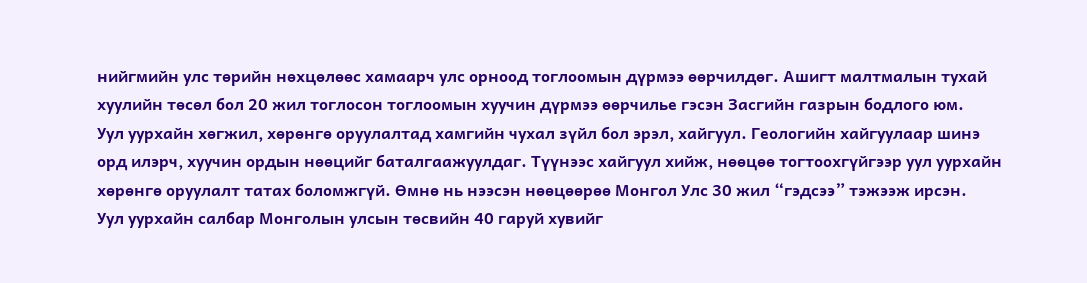нийгмийн улс төрийн нөхцөлөөс хамаарч улс орноод тоглоомын дүрмээ өөрчилдөг. Ашигт малтмалын тухай хуулийн төсөл бол 20 жил тоглосон тоглоомын хуучин дүрмээ өөрчилье гэсэн Засгийн газрын бодлого юм.
Уул уурхайн хөгжил, хөрөнгө оруулалтад хамгийн чухал зүйл бол эрэл, хайгуул. Геологийн хайгуулаар шинэ орд илэрч, хуучин ордын нөөцийг баталгаажуулдаг. Түүнээс хайгуул хийж, нөөцөө тогтоохгүйгээр уул уурхайн хөрөнгө оруулалт татах боломжгүй. Өмнө нь нээсэн нөөцөөрөө Монгол Улс 30 жил “гэдсээ” тэжээж ирсэн.
Уул уурхайн салбар Монголын улсын төсвийн 40 гаруй хувийг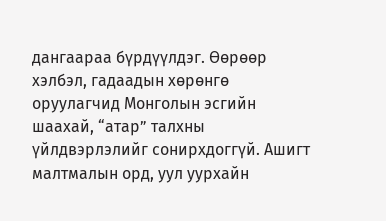дангаараа бүрдүүлдэг. Өөрөөр хэлбэл, гадаадын хөрөнгө оруулагчид Монголын эсгийн шаахай, “атар” талхны үйлдвэрлэлийг сонирхдоггүй. Ашигт малтмалын орд, уул уурхайн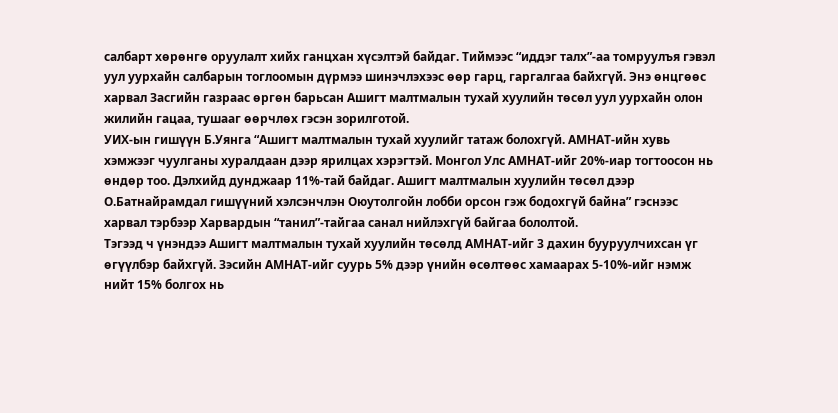салбарт хөрөнгө оруулалт хийх ганцхан хүсэлтэй байдаг. Тиймээс “иддэг талх”-аа томруулъя гэвэл уул уурхайн салбарын тоглоомын дүрмээ шинэчлэхээс өөр гарц, гаргалгаа байхгүй. Энэ өнцгөөс харвал Засгийн газраас өргөн барьсан Ашигт малтмалын тухай хуулийн төсөл уул уурхайн олон жилийн гацаа, тушааг өөрчлөх гэсэн зорилготой.
УИХ-ын гишүүн Б.Уянга “Ашигт малтмалын тухай хуулийг татаж болохгүй. АМНАТ-ийн хувь хэмжээг чуулганы хуралдаан дээр ярилцах хэрэгтэй. Монгол Улс АМНАТ-ийг 20%-иар тогтоосон нь өндөр тоо. Дэлхийд дунджаар 11%-тай байдаг. Ашигт малтмалын хуулийн төсөл дээр О.Батнайрамдал гишүүний хэлсэнчлэн Оюутолгойн лобби орсон гэж бодохгүй байна” гэснээс харвал тэрбээр Харвардын “танил”-тайгаа санал нийлэхгүй байгаа бололтой.
Тэгээд ч үнэндээ Ашигт малтмалын тухай хуулийн төсөлд АМНАТ-ийг 3 дахин бууруулчихсан үг өгүүлбэр байхгүй. Зэсийн АМНАТ-ийг суурь 5% дээр үнийн өсөлтөөс хамаарах 5-10%-ийг нэмж нийт 15% болгох нь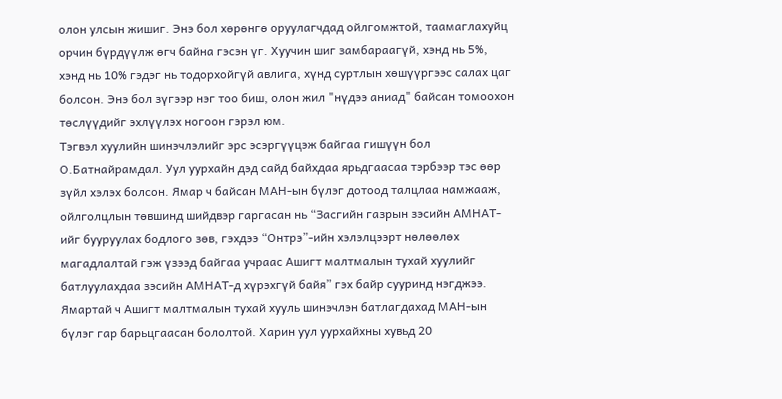олон улсын жишиг. Энэ бол хөрөнгө оруулагчдад ойлгомжтой, таамаглахуйц орчин бүрдүүлж өгч байна гэсэн үг. Хуучин шиг замбараагүй, хэнд нь 5%, хэнд нь 10% гэдэг нь тодорхойгүй авлига, хүнд суртлын хөшүүргээс салах цаг болсон. Энэ бол зүгээр нэг тоо биш, олон жил "нүдээ аниад" байсан томоохон төслүүдийг эхлүүлэх ногоон гэрэл юм.
Тэгвэл хуулийн шинэчлэлийг эрс эсэргүүцэж байгаа гишүүн бол О.Батнайрамдал. Уул уурхайн дэд сайд байхдаа ярьдгаасаа тэрбээр тэс өөр зүйл хэлэх болсон. Ямар ч байсан МАН-ын бүлэг дотоод талцлаа намжааж, ойлголцлын төвшинд шийдвэр гаргасан нь “Засгийн газрын зэсийн АМНАТ-ийг бууруулах бодлого зөв, гэхдээ “Онтрэ”-ийн хэлэлцээрт нөлөөлөх магадлалтай гэж үзээд байгаа учраас Ашигт малтмалын тухай хуулийг батлуулахдаа зэсийн АМНАТ-д хүрэхгүй байя” гэх байр сууринд нэгджээ.
Ямартай ч Ашигт малтмалын тухай хууль шинэчлэн батлагдахад МАН-ын бүлэг гар барьцгаасан бололтой. Харин уул уурхайхны хувьд 20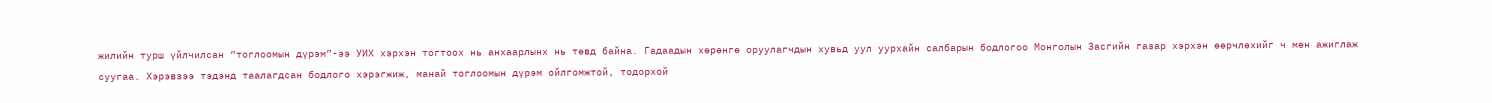жилийн турш үйлчилсан “тоглоомын дүрэм”-ээ УИХ хэрхэн тогтоох нь анхаарлынх нь төвд байна. Гадаадын хөрөнгө оруулагчдын хувьд уул уурхайн салбарын бодлогоо Монголын Засгийн газар хэрхэн өөрчлөхийг ч мөн ажиглаж суугаа. Хэрэвзээ тэдэнд таалагдсан бодлого хэрэгжиж, манай тоглоомын дүрэм ойлгомжтой, тодорхой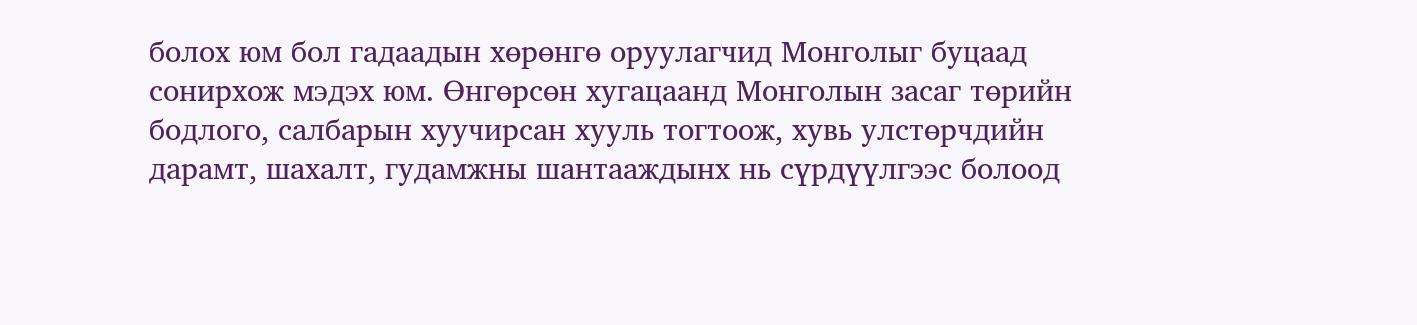болох юм бол гадаадын хөрөнгө оруулагчид Монголыг буцаад сонирхож мэдэх юм. Өнгөрсөн хугацаанд Монголын засаг төрийн бодлого, салбарын хуучирсан хууль тогтоож, хувь улстөрчдийн дарамт, шахалт, гудамжны шантааждынх нь сүрдүүлгээс болоод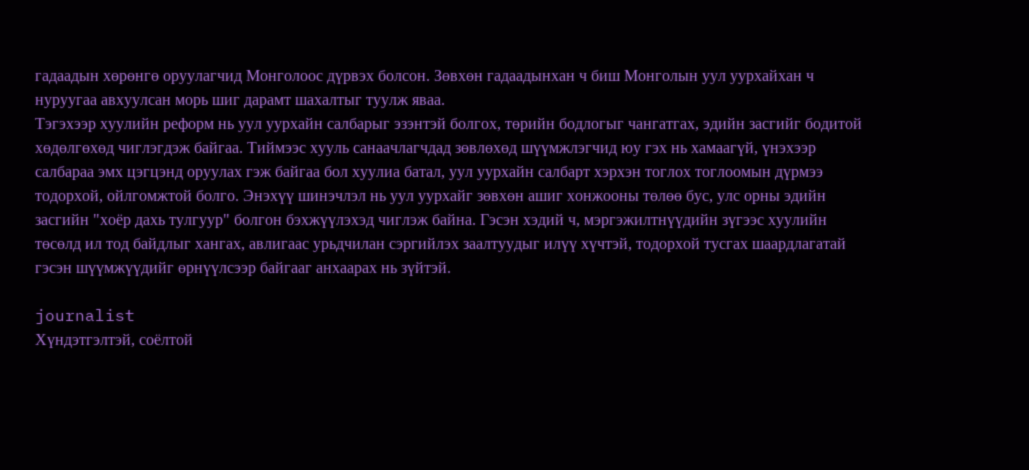гадаадын хөрөнгө оруулагчид Монголоос дүрвэх болсон. Зөвхөн гадаадынхан ч биш Монголын уул уурхайхан ч нуруугаа авхуулсан морь шиг дарамт шахалтыг туулж яваа.
Тэгэхээр хуулийн реформ нь уул уурхайн салбарыг эзэнтэй болгох, төрийн бодлогыг чангатгах, эдийн засгийг бодитой хөдөлгөхөд чиглэгдэж байгаа. Тиймээс хууль санаачлагчдад зөвлөхөд шүүмжлэгчид юу гэх нь хамаагүй, үнэхээр салбараа эмх цэгцэнд оруулах гэж байгаа бол хуулиа батал, уул уурхайн салбарт хэрхэн тоглох тоглоомын дүрмээ тодорхой, ойлгомжтой болго. Энэхүү шинэчлэл нь уул уурхайг зөвхөн ашиг хонжооны төлөө бус, улс орны эдийн засгийн "хоёр дахь тулгуур" болгон бэхжүүлэхэд чиглэж байна. Гэсэн хэдий ч, мэргэжилтнүүдийн зүгээс хуулийн төсөлд ил тод байдлыг хангах, авлигаас урьдчилан сэргийлэх заалтуудыг илүү хүчтэй, тодорхой тусгах шаардлагатай гэсэн шүүмжүүдийг өрнүүлсээр байгааг анхаарах нь зүйтэй.

journalist
Хүндэтгэлтэй, соёлтой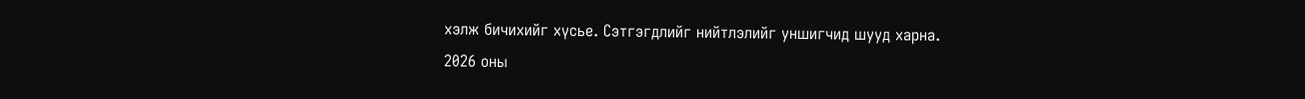хэлж бичихийг хүсье. Сэтгэгдлийг нийтлэлийг уншигчид шууд харна.
2026 оны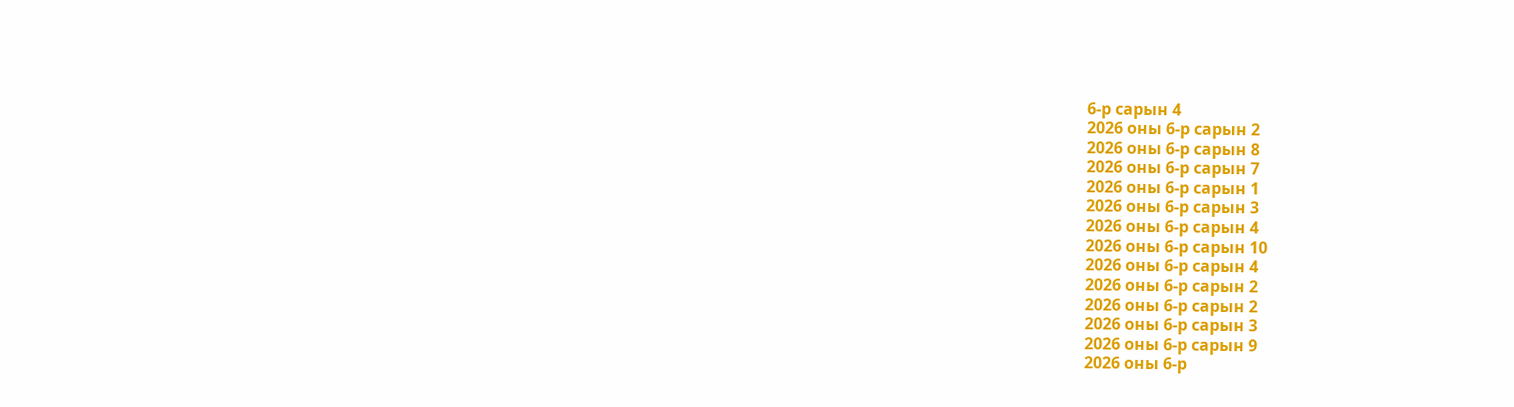6-р сарын 4
2026 оны 6-р сарын 2
2026 оны 6-р сарын 8
2026 оны 6-р сарын 7
2026 оны 6-р сарын 1
2026 оны 6-р сарын 3
2026 оны 6-р сарын 4
2026 оны 6-р сарын 10
2026 оны 6-р сарын 4
2026 оны 6-р сарын 2
2026 оны 6-р сарын 2
2026 оны 6-р сарын 3
2026 оны 6-р сарын 9
2026 оны 6-р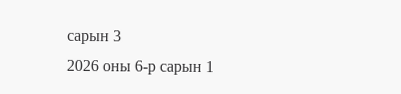сарын 3
2026 оны 6-р сарын 1